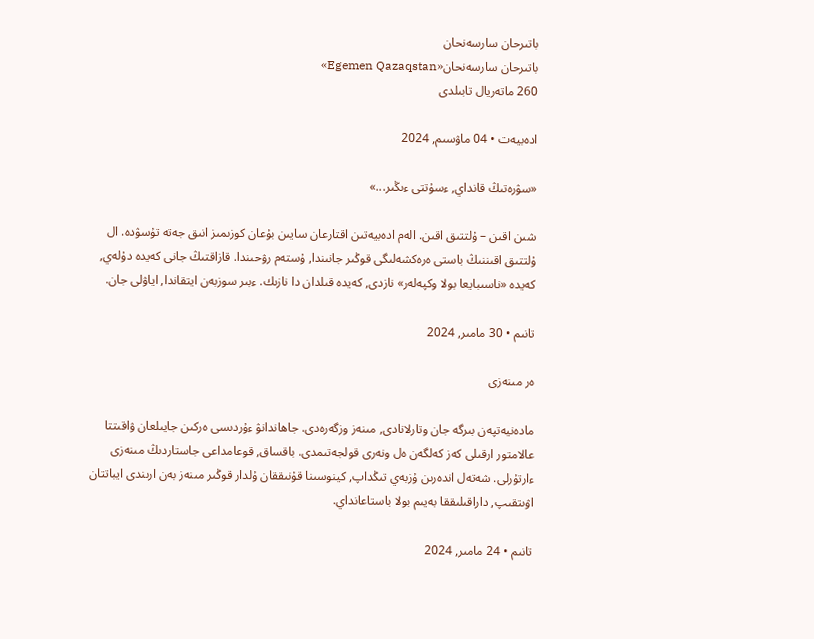باتىرحان سارسەنحان
باتىرحان سارسەنحان«Egemen Qazaqstan»
260 ماتەريال تابىلدى

ادەبيەت • 04 ماۋسىم, 2024

«سۋرەتىڭ قانداي, ءسۇتتى ءىڭىر...»

شىن اقىن – ۇلتتىق اقىن. الەم ادەبيەتىن اقتارعان سايىن بۇعان كوزىمىز انىق جەتە تۇسۋدە. ال ۇلتتىق اقىننىڭ باستى ەرەكشەلىگى قوڭىر جانىندا, ۇستەم رۋحىندا. قازاقتىڭ جانى كەيدە دۇلەي, كەيدە «ناسىبايعا بولا وكپەلەر» نازدى, كەيدە قىلدان دا نازىك. ءبىر سوزبەن ايتقاندا, اياۋلى جان.

تانىم • 30 مامىر, 2024

ەر مىنەزى

مادەنيەتپەن بىرگە جان وتارلانادى, مىنەز وزگەرەدى. جاھاندانۋ ءۇردىسى ەركىن جايىلعان ۋاقىتتا عالامتور ارقىلى كەز كەلگەن ەل ونەرى قولجەتىمدى. باقساق, قوعامداعى جاستاردىڭ مىنەزى ءارتۇرلى. شەتەل اندەرىن ۇزبەي تىڭداپ, كينوسىنا قۇنىققان ۇلدار قوڭىر مىنەز بەن ارىندى ايباتتان اۋىتقىپ, داراقىلىققا بەيىم بولا باستاعانداي.

تانىم • 24 مامىر, 2024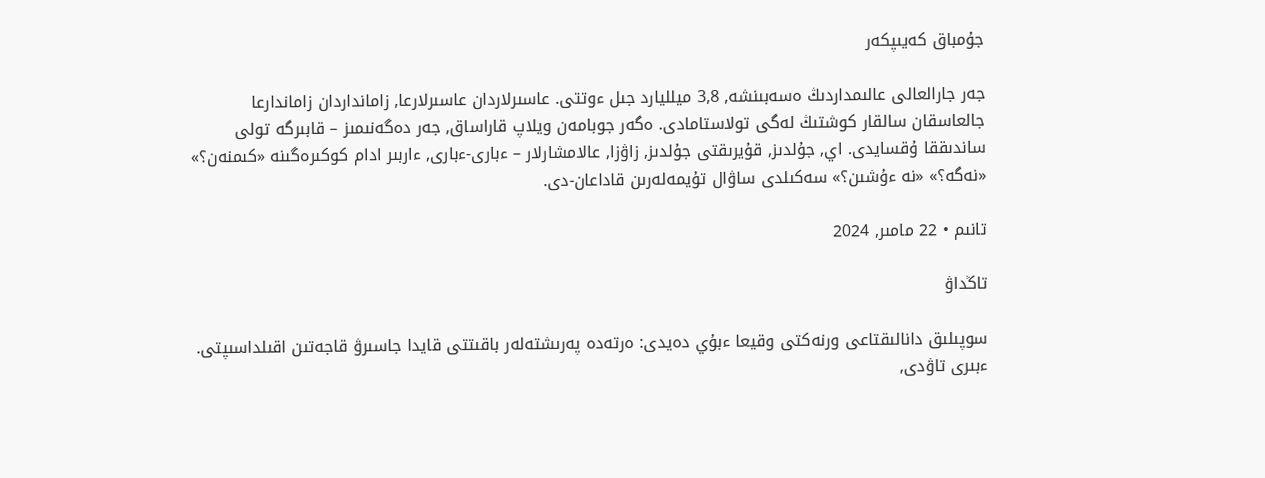جۇمباق كەيىپكەر

جەر جارالعالى عالىمداردىڭ ەسەبىنشە, 3,8 ميلليارد جىل ءوتتى. عاسىرلاردان عاسىرلارعا, زامانداردان زاماندارعا جالعاسقان سالقار كوشتىڭ لەگى تولاستامادى. ەگەر جوبامەن ويلاپ قاراساق, جەر دەگەنىمىز – قابىرگە تولى ساندىققا ۇقسايدى. اي, جۇلدىز, قۇيرىقتى جۇلدىز, زاۋزا, عالامشارلار – ءبارى-ءبارى, ءاربىر ادام كوكىرەگىنە «كىمنەن؟» «نەگە؟» «نە ءۇشىن؟» سەكىلدى ساۋال تۇيمەلەرىن قاداعان-دى.

تانىم • 22 مامىر, 2024

تاڭداۋ

سوپىلىق دانالىقتاعى ورنەكتى وقيعا ءبۇي دەيدى: ەرتەدە پەرىشتەلەر باقىتتى قايدا جاسىرۋ قاجەتىن اقىلداسىپتى. ءبىرى تاۋدى,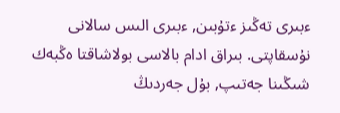ءبىرى تەڭىز ءتۇبىن, ءبىرى الىس سالانى نۇسقاپتى. بىراق ادام بالاسى بولاشاقتا ەڭبەك شىڭىنا جەتىپ, بۇل جەردىڭ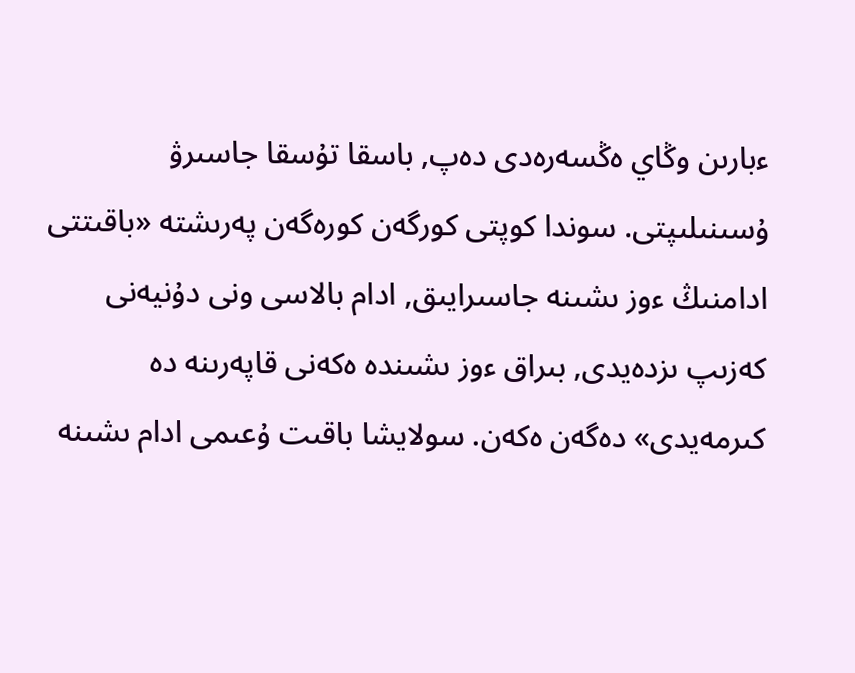ءبارىن وڭاي ەڭسەرەدى دەپ, باسقا تۇسقا جاسىرۋ ۇسىنىلىپتى. سوندا كوپتى كورگەن كورەگەن پەرىشتە «باقىتتى ادامنىڭ ءوز ىشىنە جاسىرايىق, ادام بالاسى ونى دۇنيەنى كەزىپ ىزدەيدى, بىراق ءوز ىشىندە ەكەنى قاپەرىنە دە كىرمەيدى» دەگەن ەكەن. سولايشا باقىت ۇعىمى ادام ىشىنە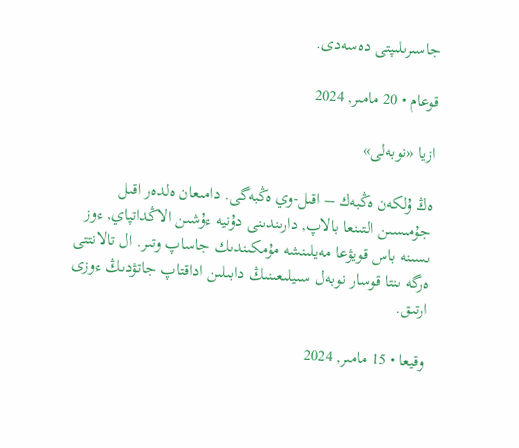جاسىرىلىپتى دەسەدى.

قوعام • 20 مامىر, 2024

ازيا «نوبەلى»

ەڭ ۇلكەن ەڭبەك – اقىل-وي ەڭبەگى. دامىعان ەلدەر اقىل جۇمىسىن التىنعا بالاپ, دارىندىنى دۇنيە ءۇشىن الاڭداتپاي, ءوز ىسىنە باس قويۋعا مەيلىنشە مۇمكىندىك جاساپ وتىر. ال تالانتتى ەرگە ىنتا قوسار نوبەل سىيلىعىنىڭ دابىلىن اداقتاپ جاتۋدىڭ ءوزى ارتىق.

وقيعا • 15 مامىر, 2024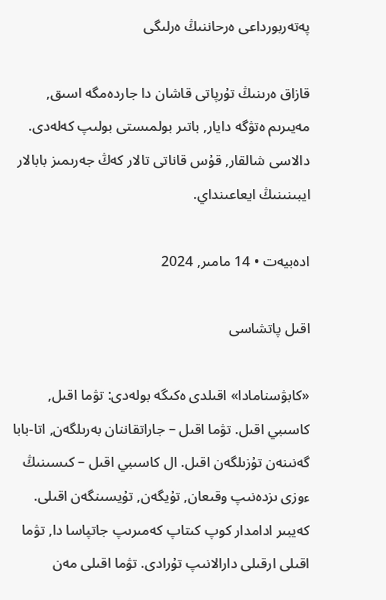پەتەربورداعى ەرحاننىڭ ەرلىگى

قازاق ەرىنىڭ تۇرپاتى قاشان دا جاردەمگە اسىق, مەيىرىم ەتۋگە دايار, باتىر بولمىستى بولىپ كەلەدى. دالاسى شالقار, قۇس قاناتى تالار كەڭ جەرىمىز بابالار ايبىنىنىڭ ايعاعىنداي.

ادەبيەت • 14 مامىر, 2024

اقىل پاتشاسى

«كابۋسنامادا» اقىلدى ەكىگە بولەدى: تۋما اقىل, كاسىبي اقىل. تۋما اقىل – جاراتقاننان بەرىلگەن, اتا-بابا گەنىنەن تۇزىلگەن اقىل. ال كاسىبي اقىل – كىسىنىڭ ءوزى ىزدەنىپ وقىعان, تۇيگەن, تۇيسىنگەن اقىلى. كەيبىر ادامدار كوپ كىتاپ كەمىرىپ جاتپاسا دا, تۋما اقىلى ارقىلى دارالانىپ تۇرادى. تۋما اقىلى مەن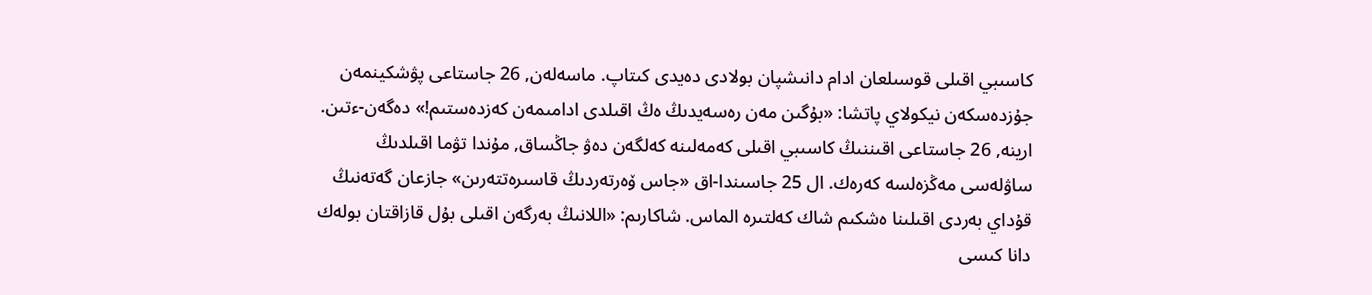كاسىبي اقىلى قوسىلعان ادام دانىشپان بولادى دەيدى كىتاپ. ماسەلەن, 26 جاستاعى پۋشكينمەن جۇزدەسكەن نيكولاي پاتشا: «بۇگىن مەن رەسەيدىڭ ەڭ اقىلدى ادامىمەن كەزدەستىم!» دەگەن-ءتىن. ارينە, 26 جاستاعى اقىننىڭ كاسىبي اقىلى كەمەلىنە كەلگەن دەۋ جاڭساق, مۇندا تۋما اقىلدىڭ ساۋلەسى مەڭزەلسە كەرەك. ال 25 جاسىندا-اق «جاس ۆەرتەردىڭ قاسىرەتتەرىن» جازعان گەتەنىڭ قۇداي بەردى اقىلىنا ەشكىم شاك كەلتىرە الماس. شاكارىم: «اللانىڭ بەرگەن اقىلى بۇل قازاقتان بولەك دانا كىسى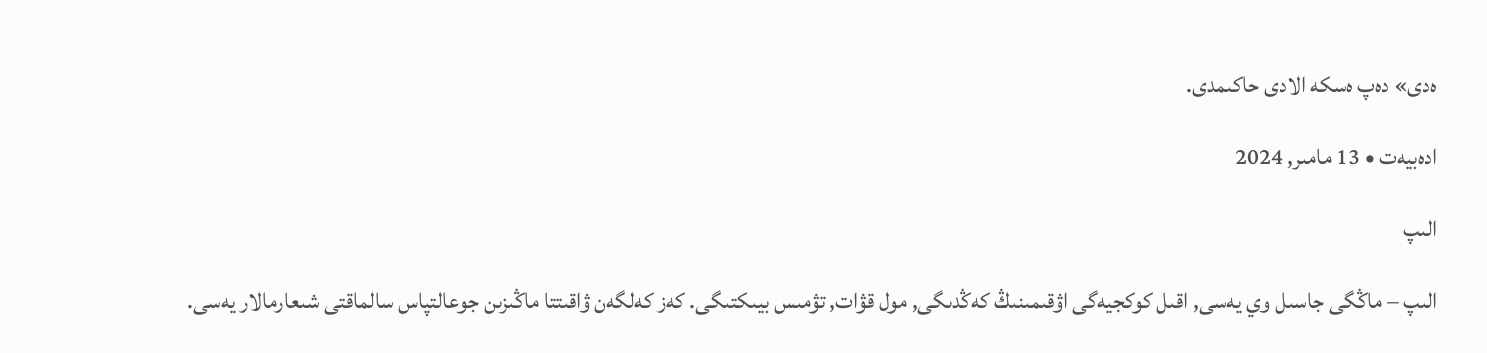ەدى» دەپ ەسكە الادى حاكىمدى.

ادەبيەت • 13 مامىر, 2024

الىپ

الىپ – ماڭگى جاسىل وي يەسى, اقىل كوكجيەگى اۋقىمىنىڭ كەڭدىگى, مول قۋات, تۋمىس بيىكتىگى. كەز كەلگەن ۋاقىتتا ماڭىزىن جوعالتپاس سالماقتى شىعارمالار يەسى.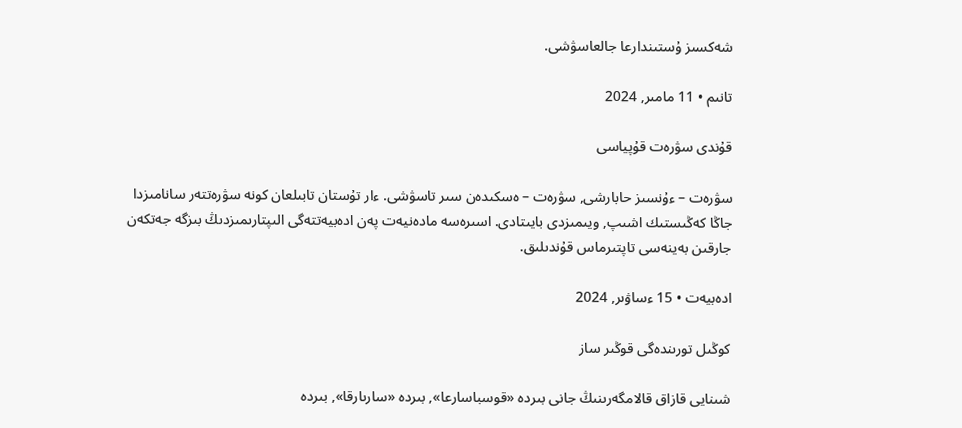شەكسىز ۇستىندارعا جالعاسۋشى.

تانىم • 11 مامىر, 2024

قۇندى سۋرەت قۇپياسى

سۋرەت – ءۇنسىز حابارشى, سۋرەت – ەسكىدەن سىر تاسۋشى. ءار تۇستان تابىلعان كونە سۋرەتتەر سانامىزدا جاڭا كەڭىستىك اشىپ, ويىمىزدى بايىتادى. اسىرەسە مادەنيەت پەن ادەبيەتتەگى الىپتارىمىزدىڭ بىزگە جەتكەن جارقىن بەينەسى تاپتىرماس قۇندىلىق.

ادەبيەت • 15 ءساۋىر, 2024

كوڭىل تورىندەگى قوڭىر ساز

شىنايى قازاق قالامگەرىنىڭ جانى بىردە «قوسباسارعا», بىردە «سارىارقا», بىردە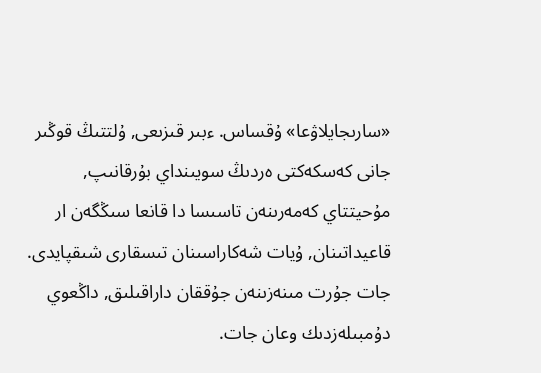«سارىجايلاۋعا» ۇقساس. ءبىر قىزىعى, ۇلتتىڭ قوڭىر جانى كەسكەكتى ەردىڭ سويىنداي بۇرقانىپ, مۇحيتتاي كەمەرىنەن تاسىسا دا قانعا سىڭگەن ار قاعيداتىنان, ۇيات شەكاراسىنان تىسقارى شىقپايدى. جات جۇرت مىنەزىنەن جۇققان داراقىلىق, داڭعوي دۇمبىلەزدىك وعان جات.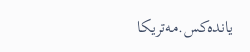ياندەكس.مەتريكا